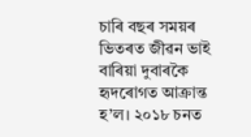চাৰি বছৰ সময়ৰ ভিতৰত জীৱন ভাই বাৰিয়া দুবাৰকৈ হৃদৰোগত আক্ৰান্ত হ’ল। ২০১৮ চনত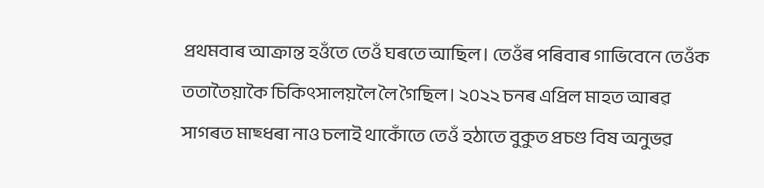প্ৰথমবাৰ আক্ৰান্ত হওঁতে তেওঁ ঘৰতে আছিল। তেওঁৰ পৰিবাৰ গাভিবেনে তেওঁক ততাতৈয়াকৈ চিকিৎসালয়লৈ লৈ গৈছিল। ২০২২ চনৰ এপ্ৰিল মাহত আৰৱ সাগৰত মাছ্ধৰা নাও চলাই থাকোঁতে তেওঁ হঠাতে বুকুত প্ৰচণ্ড বিষ অনুভৱ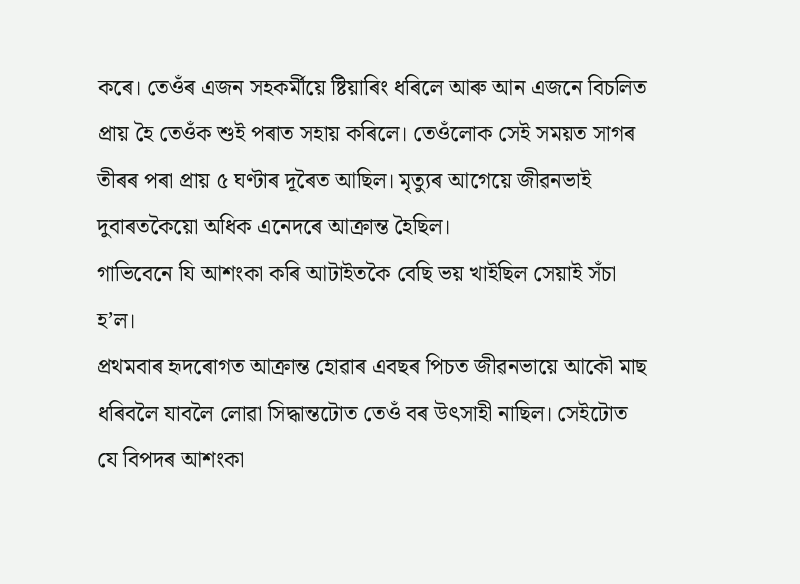কৰে। তেওঁৰ এজন সহকৰ্মীয়ে ষ্টিয়াৰিং ধৰিলে আৰু আন এজনে বিচলিত প্ৰায় হৈ তেওঁক শুই পৰাত সহায় কৰিলে। তেওঁলোক সেই সময়ত সাগৰ তীৰৰ পৰা প্ৰায় ৫ ঘণ্টাৰ দূৰৈত আছিল। মৃত্যুৰ আগেয়ে জীৱনভাই দুবাৰতকৈয়ো অধিক এনেদৰে আক্ৰান্ত হৈছিল।
গাভিবেনে যি আশংকা কৰি আটাইতকৈ বেছি ভয় খাইছিল সেয়াই সঁচা হ’ল।
প্ৰথমবাৰ হৃদৰোগত আক্ৰান্ত হোৱাৰ এবছৰ পিচত জীৱনভায়ে আকৌ মাছ ধৰিবলৈ যাবলৈ লোৱা সিদ্ধান্তটোত তেওঁ বৰ উৎসাহী নাছিল। সেইটোত যে বিপদৰ আশংকা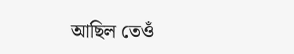আছিল তেওঁ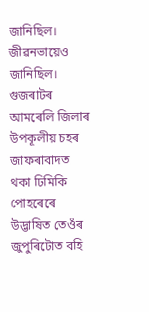জানিছিল। জীৱনভায়েও জানিছিল। গুজৰাটৰ আমৰেলি জিলাৰ উপকূলীয় চহৰ জাফৰাবাদত থকা ঢিমিকি পোহৰেৰে উদ্ভাষিত তেওঁৰ জুপুৰিটোত বহি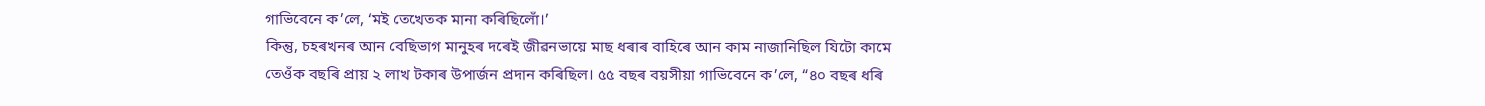গাভিবেনে ক’লে, ‘মই তেখেতক মানা কৰিছিলোঁ।’
কিন্তু, চহৰখনৰ আন বেছিভাগ মানুহৰ দৰেই জীৱনভায়ে মাছ ধৰাৰ বাহিৰে আন কাম নাজানিছিল যিটো কামে তেওঁক বছৰি প্ৰায় ২ লাখ টকাৰ উপাৰ্জন প্ৰদান কৰিছিল। ৫৫ বছৰ বয়সীয়া গাভিবেনে ক’লে, “৪০ বছৰ ধৰি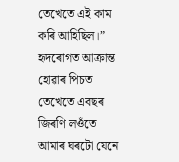তেখেতে এই কাম কৰি আহিছিল।” হৃদৰোগত আক্ৰান্ত হোৱাৰ পিচত তেখেতে এবছৰ জিৰণি লওঁতে আমাৰ ঘৰটো যেনে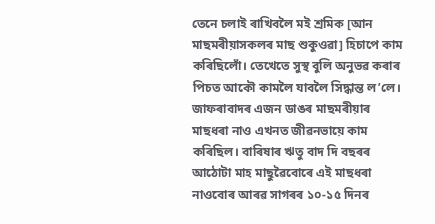তেনে চলাই ৰাখিবলৈ মই শ্ৰমিক [আন মাছমৰীয়াসকলৰ মাছ শুকুওৱা] হিচাপে কাম কৰিছিলোঁ। তেখেতে সুস্থ বুলি অনুভৱ কৰাৰ পিচত আকৌ কামলৈ যাবলৈ সিদ্ধান্ত ল’লে।
জাফৰাবাদৰ এজন ডাঙৰ মাছমৰীয়াৰ মাছধৰা নাও এখনত জীৱনভায়ে কাম কৰিছিল। বাৰিষাৰ ঋতু বাদ দি বছৰৰ আঠোটা মাহ মাছুৱৈবোৰে এই মাছধৰা নাওবোৰ আৰৱ সাগৰৰ ১০-১৫ দিনৰ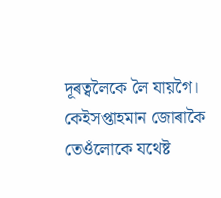দূৰত্বলৈকে লৈ যায়গৈ। কেইসপ্তাহমান জোৰাকৈ তেওঁলোকে যথেষ্ট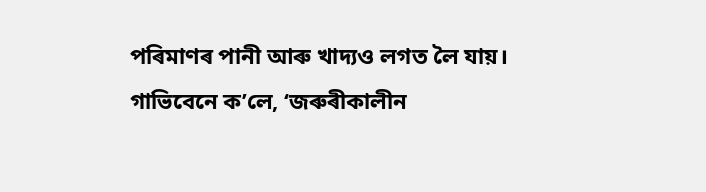পৰিমাণৰ পানী আৰু খাদ্যও লগত লৈ যায়।
গাভিবেনে ক’লে, ‘জৰুৰীকালীন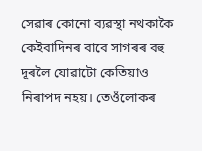সেৱাৰ কোনো ব্যৱস্থা নথকাকৈ কেইবাদিনৰ বাবে সাগৰৰ বহু দূৰলৈ যোৱাটো কেতিয়াও নিৰাপদ নহয়। তেওঁলোকৰ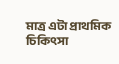মাত্ৰ এটা প্ৰাথমিক চিকিৎসা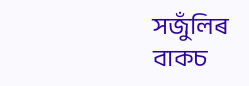সজুঁলিৰ বাকচ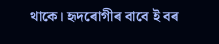থাকে। হৃদৰোগীৰ বাবে ই বৰ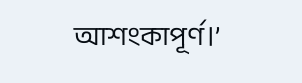আশংকাপূৰ্ণ।’